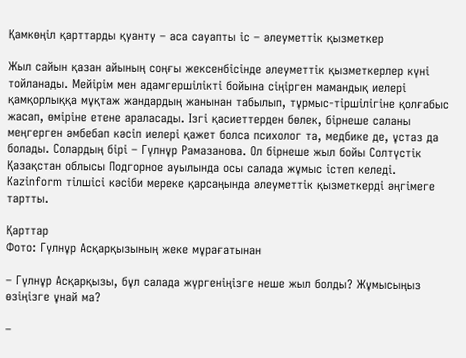Қамкөңіл қарттарды қуанту – аса сауапты іс – әлеуметтік қызметкер

Жыл сайын қазан айының соңғы жексенбісінде әлеуметтік қызметкерлер күні тойланады. Мейірім мен адамгершілікті бойына сіңірген мамандық иелері қамқорлыққа мұқтаж жандардың жанынан табылып, тұрмыс-тіршілігіне қолғабыс жасап, өміріне етене араласады. Ізгі қасиеттерден бөлек, бірнеше саланы меңгерген әмбебап кәсіп иелері қажет болса психолог та, медбике де, ұстаз да болады. Солардың бірі – Гүлнұр Рамазанова. Ол бірнеше жыл бойы Солтүстік Қазақстан облысы Подгорное ауылында осы салада жұмыс істеп келеді. Kazinform тілшісі кәсіби мереке қарсаңында әлеуметтік қызметкерді әңгімеге тартты.

Қарттар
Фото: Гүлнұр Асқарқызының жеке мұрағатынан

– Гүлнұр Асқарқызы, бұл салада жүргеніңізге неше жыл болды? Жұмысыңыз өзіңізге ұнай ма?

–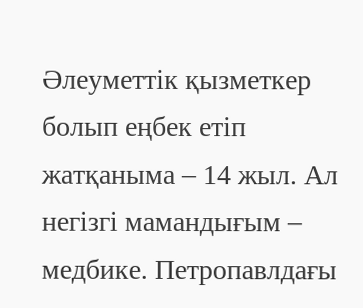Әлеуметтік қызметкер болып еңбек етіп жатқаныма – 14 жыл. Ал негізгі мамандығым – медбике. Петропавлдағы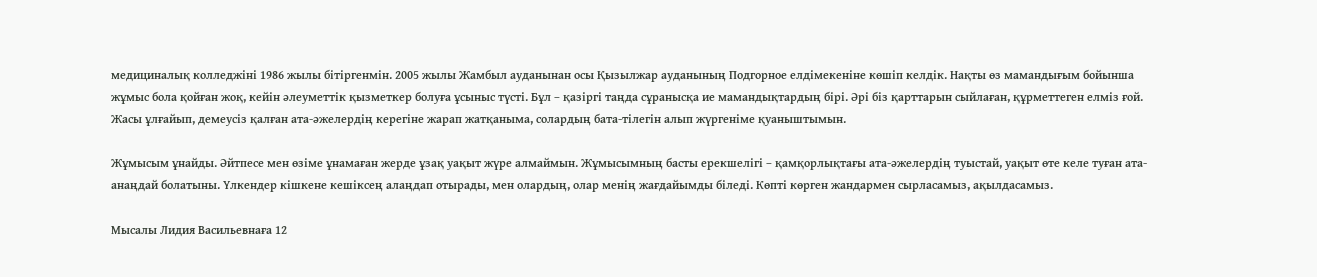медициналық колледжіні 1986 жылы бітіргенмін. 2005 жылы Жамбыл ауданынан осы Қызылжар ауданының Подгорное елдімекеніне көшіп келдік. Нақты өз мамандығым бойынша жұмыс бола қойған жоқ, кейін әлеуметтік қызметкер болуға ұсыныс түсті. Бұл – қазіргі таңда сұранысқа ие мамандықтардың бірі. Әрі біз қарттарын сыйлаған, құрметтеген елміз ғой. Жасы ұлғайып, демеусіз қалған ата-әжелердің керегіне жарап жатқаныма, солардың бата-тілегін алып жүргеніме қуаныштымын.

Жұмысым ұнайды. Әйтпесе мен өзіме ұнамаған жерде ұзақ уақыт жүре алмаймын. Жұмысымның басты ерекшелігі – қамқорлықтағы ата-әжелердің туыстай, уақыт өте келе туған ата-анаңдай болатыны. Үлкендер кішкене кешіксең алаңдап отырады, мен олардың, олар менің жағдайымды біледі. Көпті көрген жандармен сырласамыз, ақылдасамыз.

Мысалы Лидия Васильевнаға 12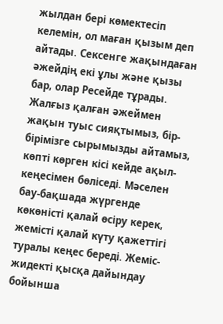жылдан бері көмектесіп келемін, ол маған қызым деп айтады. Сексенге жақындаған әжейдің екі ұлы және қызы бар, олар Ресейде тұрады. Жалғыз қалған әжеймен жақын туыс сияқтымыз, бір-бірімізге сырымызды айтамыз, көпті көрген кісі кейде ақыл-кеңесімен бөліседі. Мәселен бау-бақшада жүргенде көкөністі қалай өсіру керек, жемісті қалай күту қажеттігі туралы кеңес береді. Жеміс-жидекті қысқа дайындау бойынша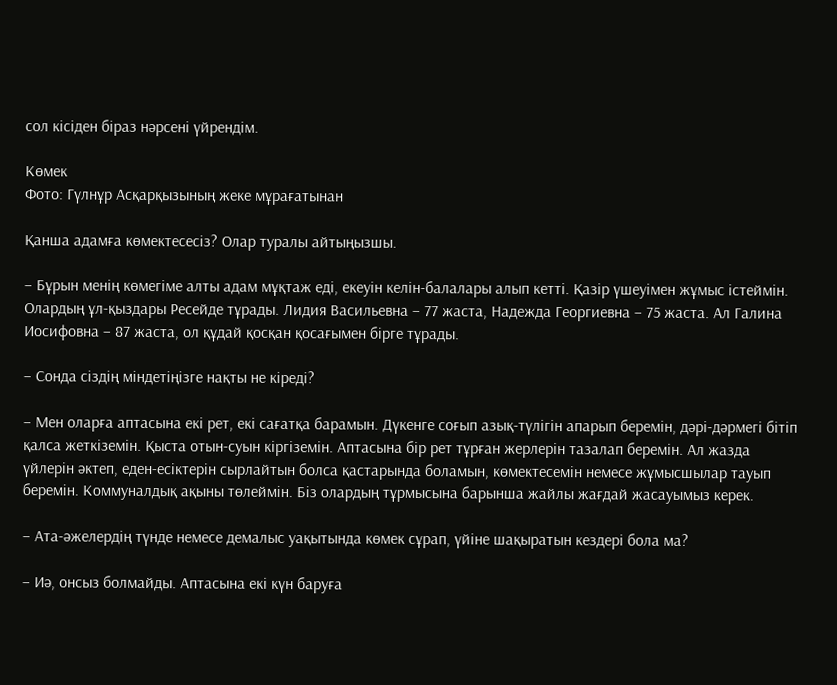сол кісіден біраз нәрсені үйрендім.

Көмек
Фото: Гүлнұр Асқарқызының жеке мұрағатынан

Қанша адамға көмектесесіз? Олар туралы айтыңызшы.

– Бұрын менің көмегіме алты адам мұқтаж еді, екеуін келін-балалары алып кетті. Қазір үшеуімен жұмыс істеймін. Олардың ұл-қыздары Ресейде тұрады. Лидия Васильевна – 77 жаста, Надежда Георгиевна – 75 жаста. Ал Галина Иосифовна – 87 жаста, ол құдай қосқан қосағымен бірге тұрады.

– Сонда сіздің міндетіңізге нақты не кіреді?

– Мен оларға аптасына екі рет, екі сағатқа барамын. Дүкенге соғып азық-түлігін апарып беремін, дәрі-дәрмегі бітіп қалса жеткіземін. Қыста отын-суын кіргіземін. Аптасына бір рет тұрған жерлерін тазалап беремін. Ал жазда үйлерін әктеп, еден-есіктерін сырлайтын болса қастарында боламын, көмектесемін немесе жұмысшылар тауып беремін. Коммуналдық ақыны төлеймін. Біз олардың тұрмысына барынша жайлы жағдай жасауымыз керек.

– Ата-әжелердің түнде немесе демалыс уақытында көмек сұрап, үйіне шақыратын кездері бола ма?

– Иә, онсыз болмайды. Аптасына екі күн баруға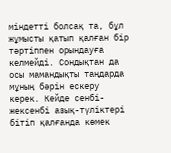міндетті болсақ та, бұл жұмысты қатып қалған бір тәртіппен орындауға келмейді. Сондықтан да осы мамандықты таңдарда мұның бәрін ескеру керек. Кейде сенбі-жексенбі азық-түліктері бітіп қалғанда көмек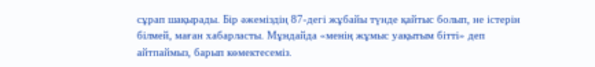сұрап шақырады. Бір әжеміздің 87-дегі жұбайы түнде қайтыс болып, не істерін білмей, маған хабарласты. Мұндайда «менің жұмыс уақытым бітті» деп айтпаймыз, барып көмектесеміз.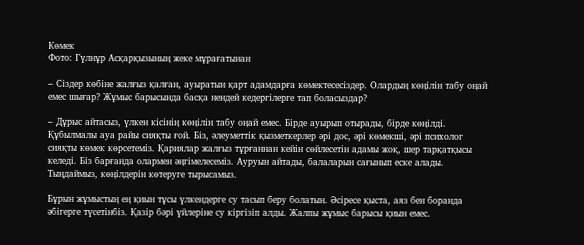Көмек
Фото: Гүлнұр Асқарқызының жеке мұрағатынан

– Сіздер көбіне жалғыз қалған, ауыратын қарт адамдарға көмектесесіздер. Олардың көңілін табу оңай емес шығар? Жұмыс барысында басқа нендей кедергілерге тап боласыздар?

– Дұрыс айтасыз, үлкен кісінің көңілін табу оңай емес. Бірде ауырып отырады, бірде көңілді. Құбылмалы ауа райы сияқты ғой. Біз, әлеуметтік қызметкерлер әрі дос, әрі көмекші, әрі психолог сияқты көмек көрсетеміз. Қариялар жалғыз тұрғаннан кейін сөйлесетін адамы жоқ, шер тарқатқысы келеді. Біз барғанда олармен әңгімелесеміз. Ауруын айтады, балаларын сағынып еске алады. Тыңдаймыз, көңілдерін көтеруге тырысамыз.

Бұрын жұмыстың ең қиын тұсы үлкендерге су тасып беру болатын. Әсіресе қыста, аяз бен боранда әбігерге түсетінбіз. Қазір бәрі үйлеріне су кіргізіп алды. Жалпы жұмыс барысы қиын емес.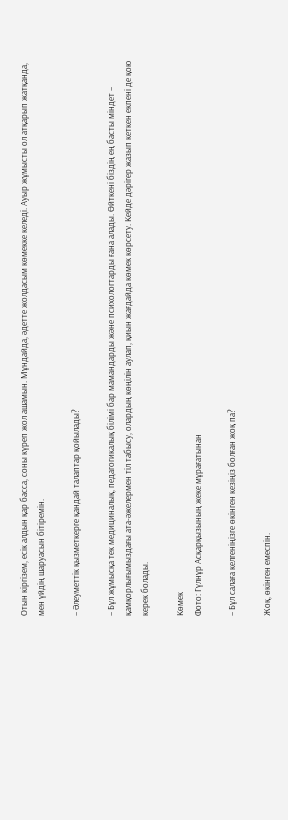Отын кіргізем, есік алдын қар басса, соны күреп жол ашамын. Мұндайда, әдетте жолдасым көмекке келеді. Ауыр жұмысты ол атқарып жатқанда, мен үйдің шаруасын бітіремін.

– Әлеуметтік қызметкерге қандай талаптар қойылады?

– Бұл жұмысқа тек медициналық, педагогикалық білімі бар мамандарды және психологтарды ғана алады. Өйткені біздің ең басты міндет – қамқорлығымыздағы ата-әжелермен тіл табысу, олардың көңілін аулап, қиын жағдайда көмек көрсету. Кейде дәрігер жазып кеткен екпені де қою керек болады.

Көмек
Фото: Гүлнұр Асқарқызының жеке мұрағатынан

– Бұл салаға келгеніңізге өкінген кезіңіз болған жоқ па?

Жоқ, өкінген емеспін.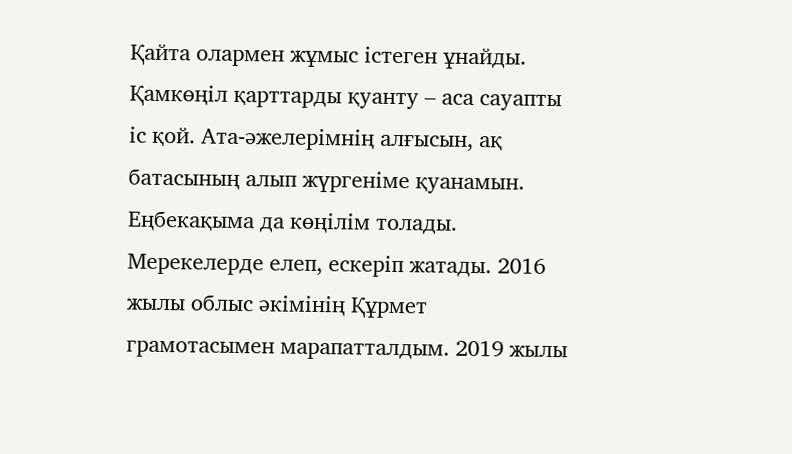Қайта олармен жұмыс істеген ұнайды. Қамкөңіл қарттарды қуанту – аса сауапты іс қой. Ата-әжелерімнің алғысын, ақ батасының алып жүргеніме қуанамын. Еңбекақыма да көңілім толады. Мерекелерде елеп, ескеріп жатады. 2016 жылы облыс әкімінің Құрмет грамотасымен марапатталдым. 2019 жылы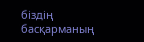біздің басқарманың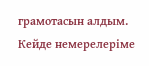грамотасын алдым. Кейде немерелеріме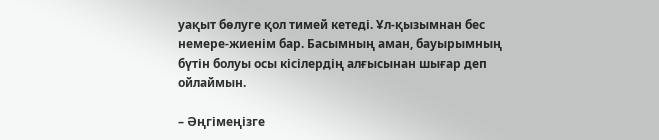уақыт бөлуге қол тимей кетеді. Ұл-қызымнан бес немере-жиенім бар. Басымның аман, бауырымның бүтін болуы осы кісілердің алғысынан шығар деп ойлаймын.

– Әңгімеңізге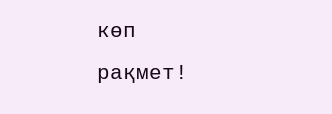көп рақмет!